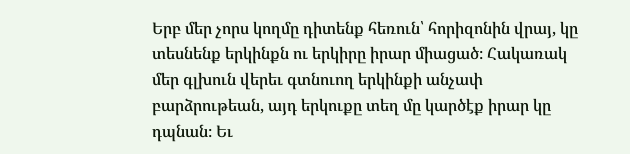Երբ մեր չորս կողմը դիտենք հեռուն՝ հորիզոնին վրայ, կը տեսնենք երկինքն ու երկիրը իրար միացած։ Հակառակ մեր գլխուն վերեւ գտնուող երկինքի անչափ բարձրութեան, այդ երկուքը տեղ մը կարծէք իրար կը դպնան։ Եւ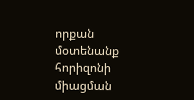որքան մօտենանք հորիզոնի միացման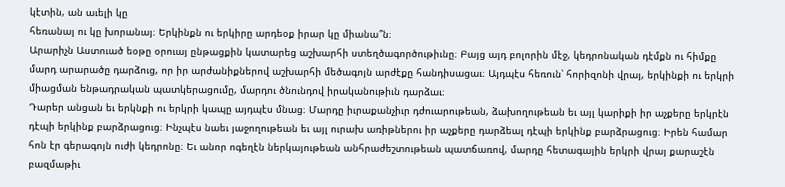կէտին, ան աւելի կը
հեռանայ ու կը խորանայ։ Երկինքն ու երկիրը արդեօք իրար կը միանա՞ն։
Արարիչն Աստուած եօթը օրուայ ընթացքին կատարեց աշխարհի ստեղծագործութիւնը։ Բայց այդ բոլորին մէջ, կեդրոնական դէմքն ու հիմքը մարդ արարածը դարձուց, որ իր արժանիքներով աշխարհի մեծագոյն արժէքը հանդիսացաւ։ Այդպէս հեռուն՝ հորիզոնի վրայ, երկինքի ու երկրի միացման ենթադրական պատկերացումը, մարդու ծնունդով իրականութիւն դարձաւ։
Դարեր անցան եւ երկնքի ու երկրի կապը այդպէս մնաց։ Մարդը իւրաքանչիւր դժուարութեան, ձախողութեան եւ այլ կարիքի իր աչքերը երկրէն դէպի երկինք բարձրացուց։ Ինչպէս նաեւ յաջողութեան եւ այլ ուրախ առիթներու իր աչքերը դարձեալ դէպի երկինք բարձրացուց։ Իրեն համար հոն էր գերագոյն ուժի կեդրոնը։ Եւ անոր ոգեղէն ներկայութեան անհրաժեշտութեան պատճառով, մարդը հետագային երկրի վրայ քարաշէն բազմաթիւ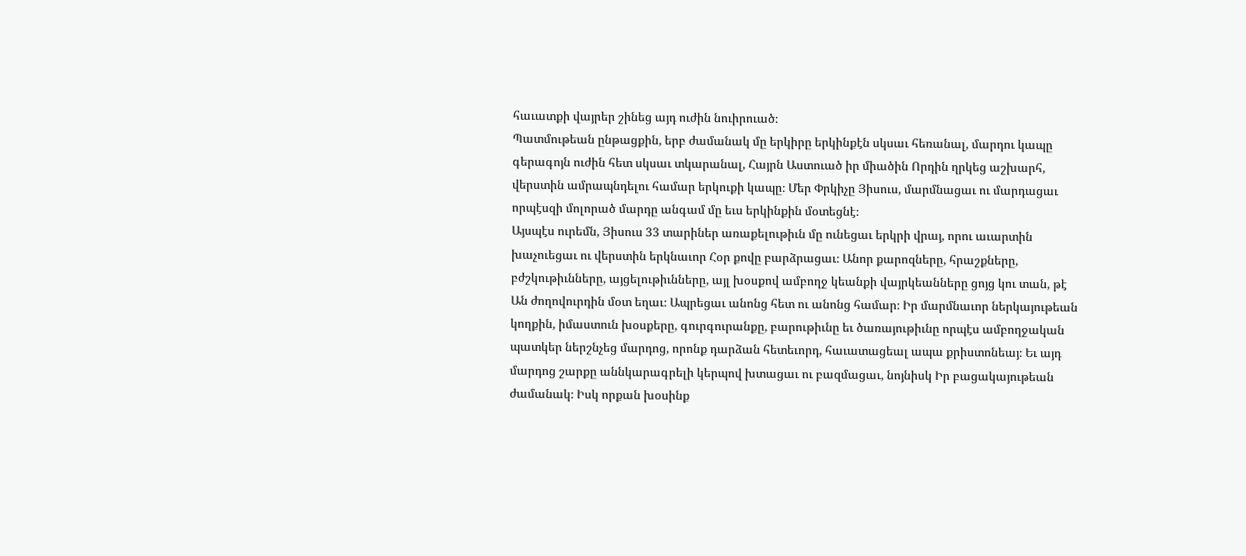հաւատքի վայրեր շինեց այդ ուժին նուիրուած։
Պատմութեան ընթացքին, երբ ժամանակ մը երկիրը երկինքէն սկսաւ հեռանալ, մարդու կապը գերագոյն ուժին հետ սկսաւ տկարանալ, Հայրն Աստուած իր միածին Որդին ղրկեց աշխարհ, վերստին ամրապնդելու համար երկուքի կապը։ Մեր Փրկիչը Յիսուս, մարմնացաւ ու մարդացաւ որպէսզի մոլորած մարդը անգամ մը եւս երկինքին մօտեցնէ։
Այսպէս ուրեմն, Յիսուս 33 տարիներ առաքելութիւն մը ունեցաւ երկրի վրայ, որու աւարտին խաչուեցաւ ու վերստին երկնաւոր Հօր քովը բարձրացաւ։ Անոր քարոզները, հրաշքները, բժշկութիւնները, այցելութիւնները, այլ խօսքով ամբողջ կեանքի վայրկեանները ցոյց կու տան, թէ Ան ժողովուրդին մօտ եղաւ։ Ապրեցաւ անոնց հետ ու անոնց համար։ Իր մարմնաւոր ներկայութեան կողքին, իմաստուն խօսքերը, գուրգուրանքը, բարութիւնը եւ ծառայութիւնը որպէս ամբողջական պատկեր ներշնչեց մարդոց, որոնք դարձան հետեւորդ, հաւատացեալ ապա քրիստոնեայ։ Եւ այդ մարդոց շարքը աննկարագրելի կերպով խտացաւ ու բազմացաւ, նոյնիսկ Իր բացակայութեան ժամանակ։ Իսկ որքան խօսինք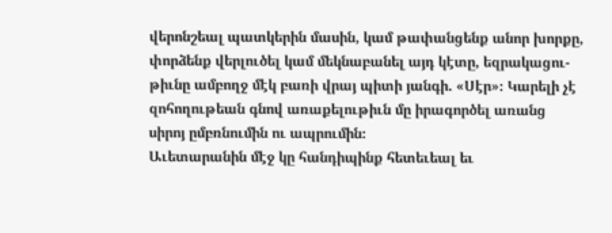վերոնշեալ պատկերին մասին, կամ թափանցենք անոր խորքը, փորձենք վերլուծել կամ մեկնաբանել այդ կէտը, եզրակացու-թիւնը ամբողջ մէկ բառի վրայ պիտի յանգի. «Սէր»։ Կարելի չէ զոհողութեան գնով առաքելութիւն մը իրագործել առանց սիրոյ ըմբռնումին ու ապրումին։
Աւետարանին մէջ կը հանդիպինք հետեւեալ եւ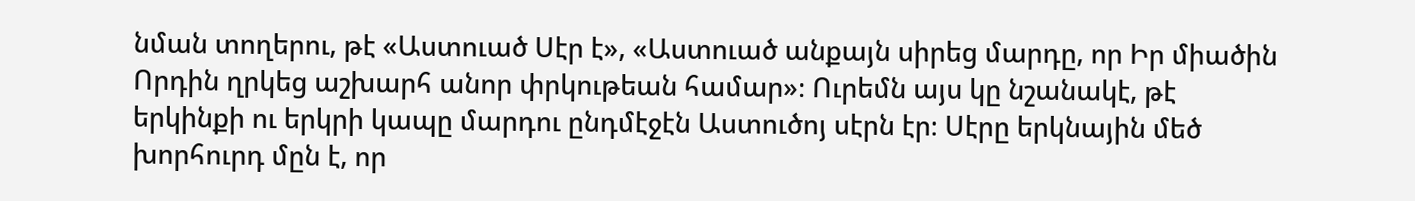նման տողերու, թէ «Աստուած Սէր է», «Աստուած անքայն սիրեց մարդը, որ Իր միածին Որդին ղրկեց աշխարհ անոր փրկութեան համար»։ Ուրեմն այս կը նշանակէ, թէ երկինքի ու երկրի կապը մարդու ընդմէջէն Աստուծոյ սէրն էր։ Սէրը երկնային մեծ խորհուրդ մըն է, որ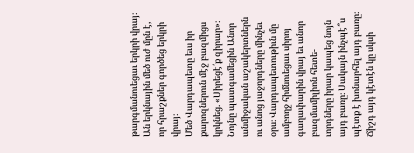թարգմանուեցաւ երկրի վրայ։ Ան երկնային մեծ ուժ մըն է, որ հրաշքներ գործեց երկրի վրայ։
Մեծ Վարդապետը եւս իր քարոզներուն մէջ բազմիցս կրկնեց. «Սիրեցէ՛ք զիրար»։ Նոյնը պատգամեցին Անոր անմիջական աշակերտներն ու անոց յաջորդները մինչեւ օրս։ Վարդապետութիւն մը ամբողջ հիմնուեցաւ սիրոյ գաղափարին վրայ եւ անոր բազմամիլիոն հետե-ւորդները իրար կապեց նոյն այդ բառը։ Սակայն ինչպէ՞ս պէտք է խոնարհել այդ բառը։ Ճիշդ այդ կէտէն կը սկսի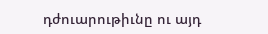դժուարութիւնը ու այդ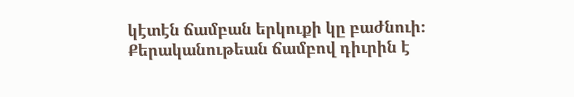կէտէն ճամբան երկուքի կը բաժնուի։ Քերականութեան ճամբով դիւրին է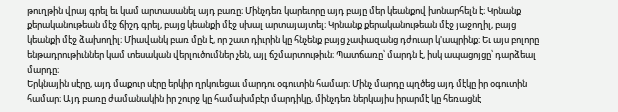թուղթին վրայ գրել եւ կամ արտասանել այդ բառը։ Մինչդեռ կարեւորը այդ բայը մեր կեանքով խոնարհելն է։ Կրնանք քերականութեան մէջ ճիշդ գրել, բայց կեանքի մէջ սխալ արտայայտել։ Կրնանք քերականութեան մէջ յաջողիլ, բայց կեանքի մէջ ձախողիլ։ Միավանկ բառ մըն է, որ շատ դիւրին կը հնչենք բայց չափազանց դժուար կ'ապրինք։ Եւ այս բոլորը ենթադրութիւններ կամ տեսական վերլուծումներ չեն, այլ ճշմարտութիւն։ Պատճառը՝ մարդն է, իսկ ապացոյցը՝ դարձեալ մարդը։
Երկնային սէրը, այդ մաքուր սէրը երկիր ղրկուեցաւ մարդու օգուտին համար։ Մինչ մարդը պղծեց այդ մէկը իր օգուտին համար։ Այդ բառը ժամանակին իր շուրջ կը համախմբէր մարդիկը, մինչդեռ ներկայիս իրարմէ կը հեռացնէ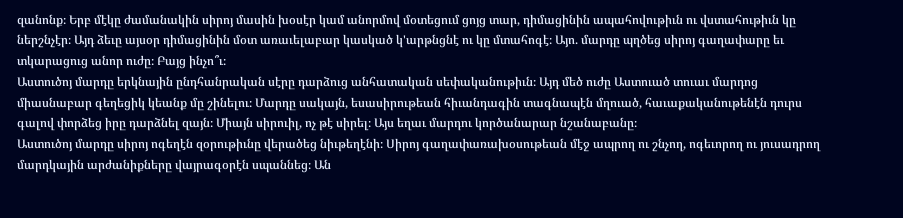զանոնք։ Երբ մէկը ժամանակին սիրոյ մասին խօսէր կամ անորմով մօտեցում ցոյց տար, դիմացինին ապահովութիւն ու վստահութիւն կը ներշնչէր։ Այդ ձեւը այսօր դիմացինին մօտ առաւելաբար կասկած կ'արթնցնէ ու կը մտահոգէ։ Այո. մարդը պղծեց սիրոյ գաղափարը եւ տկարացուց անոր ուժը։ Բայց ինչո՞ւ։
Աստուծոյ մարդը երկնային ընդհանրական սէրը դարձուց անհատական սեփականութիւն։ Այդ մեծ ուժը Աստուած տուաւ մարդոց միասնաբար գեղեցիկ կեանք մը շինելու։ Մարդը սակայն, եսասիրութեան հիւանդագին տագնապէն մղուած, հաւաքականութենէն դուրս գալով փորձեց իրը դարձնել զայն։ Միայն սիրուիլ, ոչ թէ սիրել։ Այս եղաւ մարդու կործանարար նշանաբանը։
Աստուծոյ մարդը սիրոյ ոգեղէն զօրութիւնը վերածեց նիւթեղէնի։ Սիրոյ գաղափառախօսութեան մէջ ապրող ու շնչող, ոգեւորող ու յուսադրող մարդկային արժանիքները վայրագօրէն սպաննեց։ Ան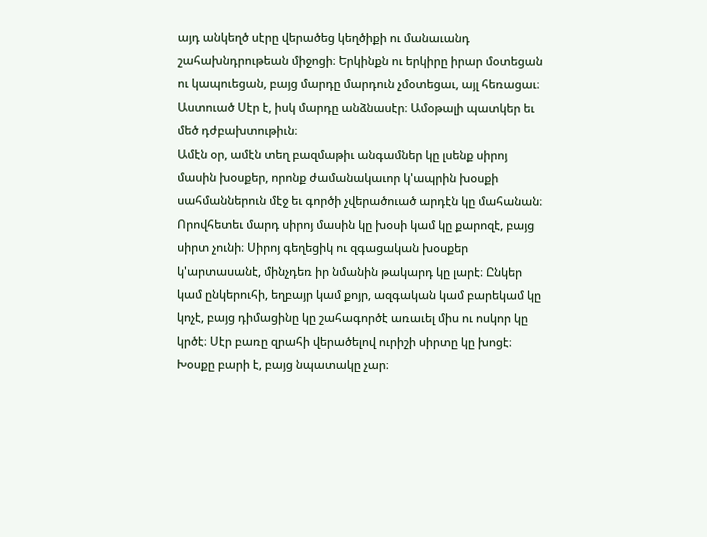այդ անկեղծ սէրը վերածեց կեղծիքի ու մանաւանդ շահախնդրութեան միջոցի։ Երկինքն ու երկիրը իրար մօտեցան ու կապուեցան, բայց մարդը մարդուն չմօտեցաւ, այլ հեռացաւ։ Աստուած Սէր է, իսկ մարդը անձնասէր։ Ամօթալի պատկեր եւ մեծ դժբախտութիւն։
Ամէն օր, ամէն տեղ բազմաթիւ անգամներ կը լսենք սիրոյ մասին խօսքեր, որոնք ժամանակաւոր կ'ապրին խօսքի սահմաններուն մէջ եւ գործի չվերածուած արդէն կը մահանան։ Որովհետեւ մարդ սիրոյ մասին կը խօսի կամ կը քարոզէ, բայց սիրտ չունի։ Սիրոյ գեղեցիկ ու զգացական խօսքեր կ'արտասանէ, մինչդեռ իր նմանին թակարդ կը լարէ։ Ընկեր կամ ընկերուհի, եղբայր կամ քոյր, ազգական կամ բարեկամ կը կոչէ, բայց դիմացինը կը շահագործէ առաւել միս ու ոսկոր կը կրծէ։ Սէր բառը զրահի վերածելով ուրիշի սիրտը կը խոցէ։ Խօսքը բարի է, բայց նպատակը չար։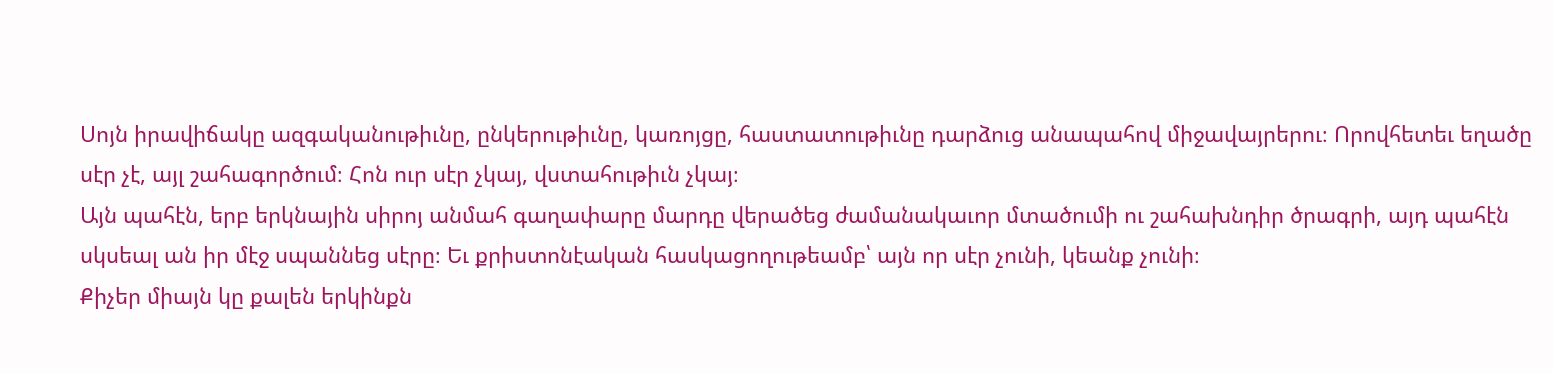Սոյն իրավիճակը ազգականութիւնը, ընկերութիւնը, կառոյցը, հաստատութիւնը դարձուց անապահով միջավայրերու։ Որովհետեւ եղածը սէր չէ, այլ շահագործում։ Հոն ուր սէր չկայ, վստահութիւն չկայ։
Այն պահէն, երբ երկնային սիրոյ անմահ գաղափարը մարդը վերածեց ժամանակաւոր մտածումի ու շահախնդիր ծրագրի, այդ պահէն սկսեալ ան իր մէջ սպաննեց սէրը։ Եւ քրիստոնէական հասկացողութեամբ՝ այն որ սէր չունի, կեանք չունի։
Քիչեր միայն կը քալեն երկինքն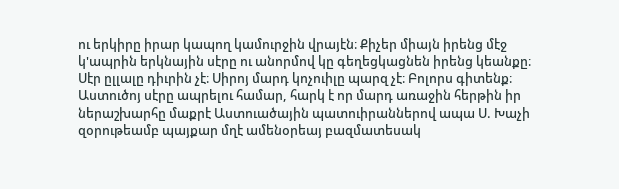ու երկիրը իրար կապող կամուրջին վրայէն։ Քիչեր միայն իրենց մէջ կ'ապրին երկնային սէրը ու անորմով կը գեղեցկացնեն իրենց կեանքը։ Սէր ըլլալը դիւրին չէ։ Սիրոյ մարդ կոչուիլը պարզ չէ։ Բոլորս գիտենք։ Աստուծոյ սէրը ապրելու համար, հարկ է որ մարդ առաջին հերթին իր ներաշխարհը մաքրէ Աստուածային պատուիրաններով ապա Ս. Խաչի զօրութեամբ պայքար մղէ ամենօրեայ բազմատեսակ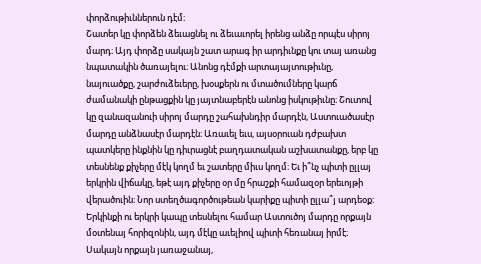փորձութիւններուն դէմ։
Շատեր կը փորձեն ձեւացնել ու ձեւաւորել իրենց անձը որպէս սիրոյ մարդ։ Այդ փորձը սակայն շատ արագ իր արդիւնքը կու տայ առանց նպատակին ծառայելու։ Անոնց դէմքի արտայայտութիւնը, նայուածքը, շարժուձեւերը, խօսքերն ու մտածումները կարճ ժամանակի ընթացքին կը յայտնաբերէն անոնց իսկութիւնը։ Շուտով կը զանազանուի սիրոյ մարդը շահախնդիր մարդէն, Աստուածասէր մարդը անձնասէր մարդէն։ Առաւել եւս, այսօրուան դժբախտ պատկերը ինքնին կը դիւրացնէ բաղդատական աշխատանքը, երբ կը տեսնենք քիչերը մէկ կողմ եւ շատերը միւս կողմ։ Եւ ի՞նչ պիտի ըլլայ երկրին վիճակը, եթէ այդ քիչերը օր մը հրաշքի համազօր երեւոյթի վերածուին։ Նոր ստեղծագործութեան կարիքը պիտի ըլլա՞յ արդեօք։
Երկինքի ու երկրի կապը տեսնելու համար Աստուծոյ մարդը որքայն մօտենայ հորիզոնին, այդ մէկը աւելիով պիտի հեռանայ իրմէ։ Սակայն որքայն յառաջանայ,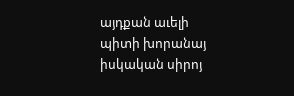այդքան աւելի պիտի խորանայ իսկական սիրոյ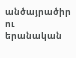անծայրածիր ու երանական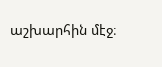աշխարհին մէջ։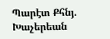Պարէտ Քհնյ. Խաչերեան